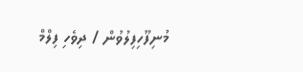މުނިފޫހިފިލުވުން / ދިވެހި ފިލްމް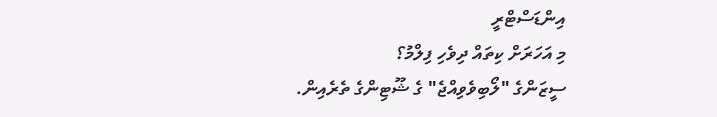އިންޑަސްޓްރީ
މި އަހަރަށް ކިތައް ދިވެހި ފިލްމު؟
ސީޒަންގެ "ލޯބިވެވިއްޖެ" ގެ ޝޫޓިންގެ ތެރެއިން.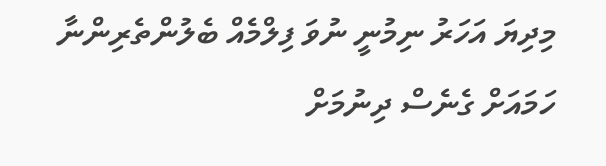މިދިޔަ އަހަރު ނިމުނީ ނުވަ ފިލްމެއް ބެލުންތެރިންނާ ހަމައަށް ގެނެސް ދިނުމަށް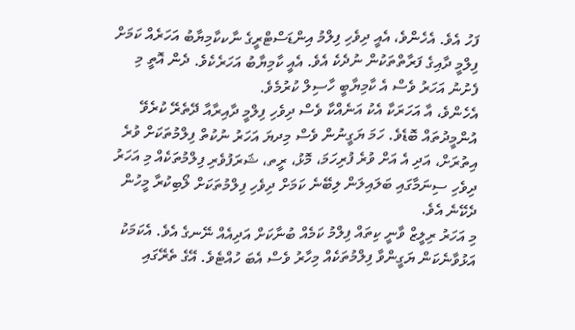ފަހު އެވެ. އެހެންވެ، އެއީ ދިވެހި ފިލްމު އިންޑަސްޓްރީގެ ނާކކާމިޔާބު އަހަރެއް ކަމަށް ފިލްމީ ދާއިގެ ފަރާތްތަކުން ނުދެކެ އެވެ. އެއީ ކާމިޔާބު އަހަރެކެވެ. ދެން އޮތީ މި ފެށުނު އަހަރު ވެސް އެ ކާމިޔާބީ ހާސިލް ކުރުމެވެ.
އެހެންވެ، އާ އަހަރަކާ އެކު އަނެއްކާ ވެސް ދިވެހި ފިލްމީ ދާއިރާއާ ދޭތެރޭ ކުރެވޭ އުންމީދުތައް ބޮޑެވެ. ހަމަ ޔަގީނުން ވެސް މިދޔަ އަހަރު ނުކުތް ފިލްމުތަކަށް ވުރެ އިތުރަށް، އަދި އެ އަށް ވުރެ ފުރިހަމަ، މޮޅު، ރީތ، ޝަރަފުވެރި ފިލްމުތަކެއް މި އަހަރު ދިވެހި ސިނަމާގައި ބަލައިލަން ލިބޭނެ ކަމަށް ދިވެހި ފިލްމުތަކަށް ލޯބިކުރާ މީހުން ދެކޭނެ އެވެ.
މި އަހަރު ރިލީޒް ވާނީ ކިތައް ފިލްމު ކަމެއް ބުނާކަށް އަދިއެއް ނޭނގެ އެވެ. އެކަމަކު އަޅުވާނެކަން ޔަގީންވާ ފިލްމުތަކެއް މިހާރު ވެސް އެބަ ހުއްޓެވެ. އޭގެ ތެރޭގައި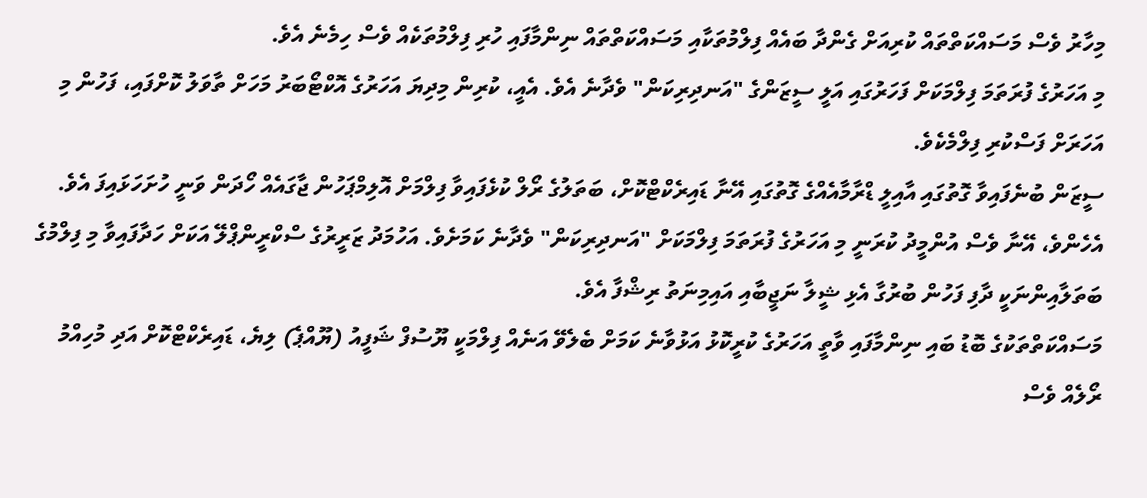މިހާރު ވެސް މަސައްކަތްތައް ކުރިއަށް ގެންދާ ބައެއް ފިލްމުތަކާއި މަސައްކަތްތައް ނިންމާފައި ހުރި ފިލްމުތަކެއް ވެސް ހިމެނެ އެވެ.
މި އަހަރުގެ ފުރަތަމަ ފިލްމަކަށް ފަހަރުގައި އަލީ ސީޒަންގެ "އަނދިރިކަން" ވެދާނެ އެވެ. އެއީ، ކުރިން މިދިޔަ އަހަރުގެ އޮކްޓޯބަރު މަހަށް ތާވަލު ކޮށްފައި، ފަހުން މި އަހަރަށް ފަސްކުރި ފިލްމެކެވެ.
ސީޒަން ބުނެފައިވާ ގޮތުގައި އާއިލީ ޑްރާމާއެއްގެ ގޮތުގައި އޭނާ ޑައިރެކްޓްކޮށް، ބަތަލުގެ ރޯލް ކުޅެފައިވާ ފިލްމަށް އޮލިމްޕަހުން ޖާގައެއް ހޯދަން ވަނީ ހުށަހަޅައިފަ އެވެ. އެހެންވެ، އޭނާ ވެސް އުންމީދު ކުރަނީ މި އަހަރުގެ ފުރަތަމަ ފިލްމަކަށް "އަނދިރިކަން" ވެދާނެ ކަމަށެވެ. އަހުމަދު ޒަރީރުގެ ސްކްރީންޕްލޭ އަކަށް ހަދާފައިވާ މި ފިލްމުގެ ބަތަލާއިންނަކީ ދާފި ފަހުން ބުރުގާ އެޅި ޝީލާ ނަޖީބާއި އައިމިނަތު ރިޝްފާ އެވެ.
މަސައްކަތްތަކުގެ ބޮޑު ބައި ނިންމާފައި ވާތީ އަހަރުގެ ކުރީކޮޅު އަޅުވާނެ ކަމަށް ބެލެވޭ އަނެއް ފިލްމަކީ ޔޫސުފް ޝަފީއު (ޔޫއްޕެ) ލިޔެ، ޑައިރެކްޓްކޮށް އަދި މުހިއްމު ރޯލެއް ވެސް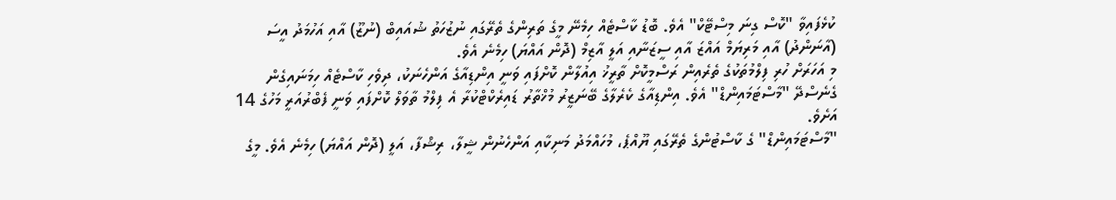ކުޅެފައިވާ "ކޮސް ގިނަ މިސްޓޭކް" އެވެ. ބޮޑު ކާސްޓެއް ހިމެނޭ މީގެ ތަރިންގެ ތެރޭގައި ނުޒުހަތު ޝުއައިބް (ނުޒޫ) އާއި އަހުމަދު އީސަ (އާނަންދު) އާއި މަރިޔަމް އައްޒަ އާއި ސީޒަނާއި އަލީ އާޒިމް (ދޮން އައްޔަ) ހިމެނެ އެވެ.
މި އަހަރަށް ހުރި ފިލްމުތަކުގެ ތެރެއިން ރަސްމީކޮށް ތާރީޚު އިއުލާން ކޮށްފައި ވަނީ އިންޑިއާގެ އަންހެނަކު، ދިވެހި ކާސްޓެއް ހިމަނައިގެން ގެނެސްދޭ "މާސްޓަމައިންޑް" އެވެ. އިންޑިއާގެ ކެރެލާގެ ބޭނަޒީރު މުޚްތާރު ޑައިރެކްޓްކުރާ އެ ފިލްމު ތާވަލް ކޮށްފައި ވަނީ ފެބްރުއަރީ މަހުގެ 14 އަށެވެ.
"މާސްޓަމައިންޑް" ގެ ކާސްޓުންގެ ތެރޭގައި ޔޫއްޕެ، މުހައްމަދު މަނިކާއި އަންހެނުން ޝީލާ، ރިޝްފާ، އަލީ (ދޮން އައްޔަ) ހިމެނެ އެވެ. މީގެ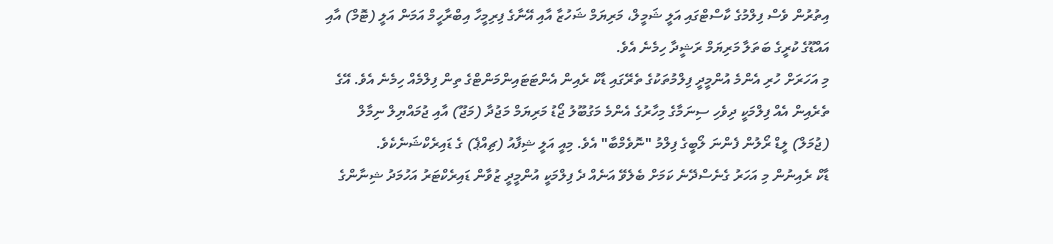އިތުރުން ވެސް ފިލްމުގެ ކާސްޓްގައި އަލީ ޝަމީލް، މަރިޔަމް ޝަހުޒާ އާއި އޭނާގެ ފިރިމީހާ އިބްރާހީމް އަމަން އަލީ (ޓޮމް) އާއި އައްޑޫގެ ކުރީގެ ބަތަލާ މަރިޔަމް ރަޝީދާ ހިމެނެ އެވެ.
މި އަހަރަށް ހުރި އެންމެ އުންމީދީ ފިލްމުތަކުގެ ތެރޭގައި ޑާކް ރެއިން އެންޓަޓައިންމަންޓްގެ ތިން ފިލްމެއް ހިމެނެ އެވެ. އޭގެ ތެރެއިން އެއް ފިލްމަކީ ދިވެހި ސިނަމާގެ މިހާރުގެ އެންމެ މަގުބޫލު ޖޯޑު މަރިޔަމް މަޖުދާ (މަޖޫ) އާއި ޖުމައްޔިލް ނިމާލް (ޖުމަލް) ލީޑް ރޯލުން ފެންނަ ލޯބީގެ ފިލްމު "ނޮވެމްބާ" އެވެ. މިއީ އަލީ ޝިފާއު (ޗިއްޕެ) ގެ ޑައިރެކްޝަނެކެވެ.
ޑާކް ރެއިނުން މި އަހަރު ގެނެސްދޭނެ ކަމަށް ބެލެވޭ އަނެއް ދެ ފިލްމަކީ އުންމީދީ ޒުވާން ޑައިރެކްޓަރު އަހުމަދު ޝިނާންގެ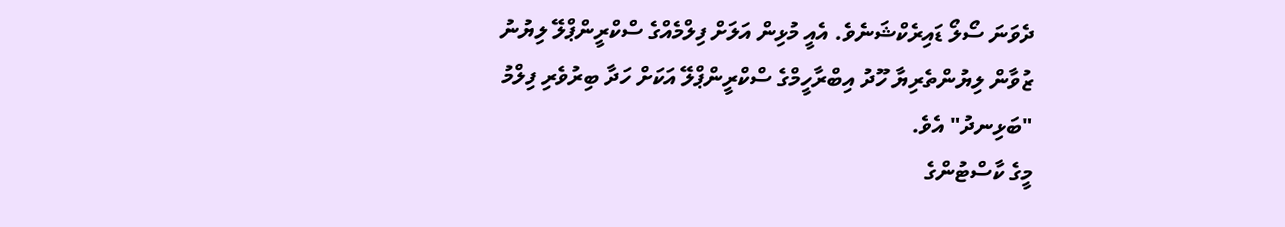ދެވަނަ ސޯލޯ ޑައިރެކްޝަނެވެ. އެއީ މުޅިން އަލަށް ފިލްމެއްގެ ސްކްރީންޕްލޭ ލިޔުނު ޒުވާން ލިޔުންތެރިޔާ ހޫދު އިބްރާހީމްގެ ސްކްރީންޕްލޭ އަކަށް ހަދާ ބިރުވެރި ފިލްމު "ބަޅިނދު" އެވެ.
މީގެ ކާސްޓުންގެ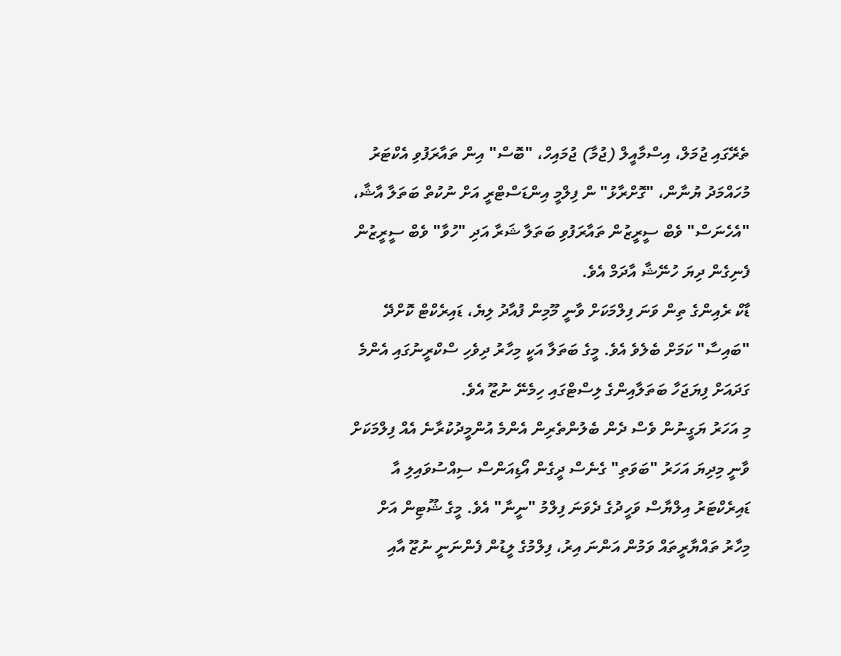ތެރޭގައި ޖުމަލް، އިސްމާއީލް (ޖުމާ) ޖުމައިހް، "ބޮސް" އިން ތައާރަފުވި އެކްޓަރު މުހައްމަދު ޔުނާން، "ގޮށްރާޅު" ން ފިލްމީ އިންޑަސްޓްރީ އަށް ނުކުތް ބަތަލާ އާޝާ، "އެހެނަސް" ވެބް ސީރީޒުން ތައާރަފުވި ބަތަލާ ޝަރާ އަދި "ހުވާ" ވެބް ސީރީޒުން ފެނިގެން ދިޔަ ހުނޭޝާ އާދަމް އެވެ.
ޑާކް ރެއިންގެ ތިން ވަނަ ފިލްމަކަށް ވާނީ މޫމިން ފުއާދު ލިޔެ، ޑައިރެކްޓް ކޮށްދޭ "ބައިސާ" ކަމަށް ބެލެވެ އެވެ. މީގެ ބަތަލާ އަކީ މިހާރު ދިވެހި ސްކްރީނުގައި އެންމެ ގަދައަށް ފިޔަޖަހާ ބަތަލާއިންގެ ލިސްޓްގައި ހިމެނޭ ނުޒޫ އެވެ.
މި އަހަރު ޔަގީނުން ވެސް ދެން ބެލުންތެރިން އެންމެ އުންމީދުކުރާނެ އެއް ފިލްމަކަށް ވާނީ މިދިޔަ އަހަރު "ބަވަތި" ގެނެސް ދީގެން އޯޑިއަންސް ސިއްސުވައިލި އާ ޑައިރެކްޓަރު އިލްޔާސް ވަހީދުގެ ދެވަނަ ފިލްމު "ނީނާ" އެވެ. މީގެ ޝޫޓިން އަށް މިހާރު ތައްޔާރީތައް ވަމުން އަންނަ އިރު، ފިލްމުގެ ލީޑުން ފެންނަނީ ނުޒޫ އާއި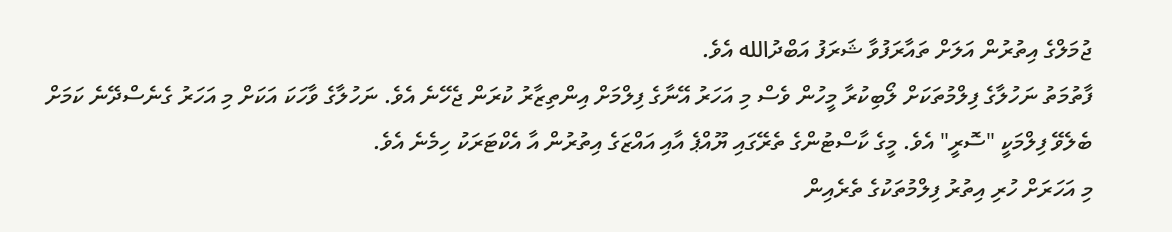ޖުމަލްގެ އިތުރުން އަލަށް ތައާރަފުވާ ޝަރަފު އަބްދުالله އެވެ.
ފާތުމަތު ނަހުލާގެ ފިލްމުތަކަށް ލޯބިކުރާ މީހުން ވެސް މި އަހަރު އޭނާގެ ފިލްމަށް އިންތިޒާރު ކުރަން ޖެހޭނެ އެވެ. ނަހުލާގެ ވާހަކަ އަކަށް މި އަހަރު ގެނެސްދޭނެ ކަމަށް ބެލެވޭ ފިލްމަކީ "ސޮރީ" އެވެ. މީގެ ކާސްޓުންގެ ތެރޭގައި ޔޫއްޕެ އާއި އައްޒަގެ އިތުރުން އާ އެކްޓަރަކު ހިމެނެ އެވެ.
މި އަހަރަށް ހުރި އިތުރު ފިލްމުތަކުގެ ތެރެއިން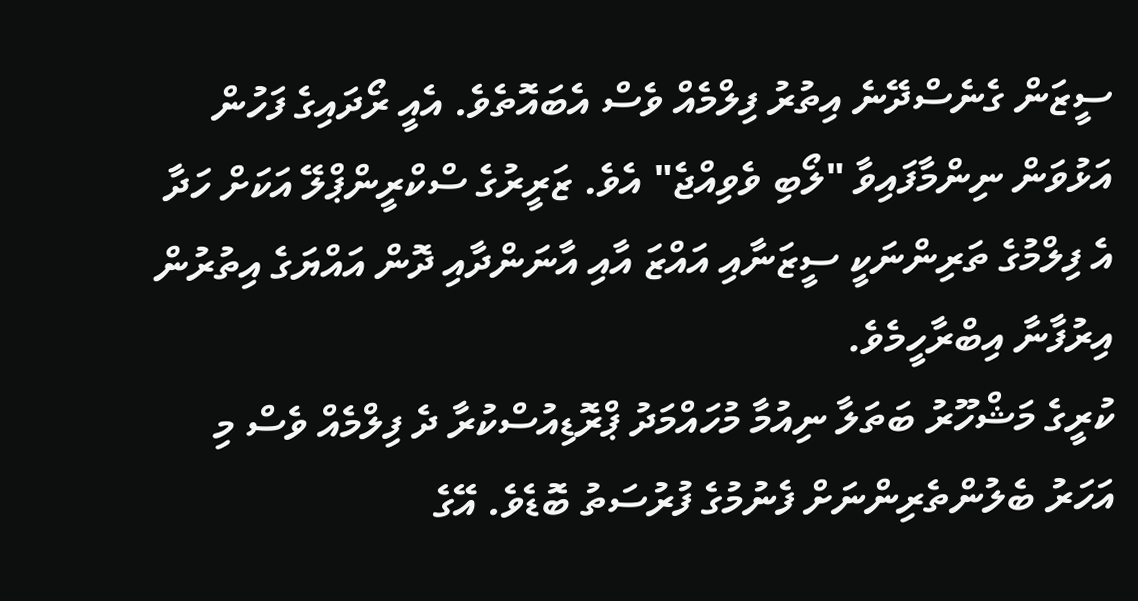ސީޒަން ގެނެސްދޭނެ އިތުރު ފިލްމެއް ވެސް އެބައޮތެވެ. އެއީ ރޯދައިގެ ފަހުން އަޅުވަން ނިންމާފައިވާ "ލޯބި ވެވިއްޖެ" އެވެ. ޒަރީރުގެ ސްކްރީންޕްލޭ އަކަށް ހަދާ އެ ފިލްމުގެ ތަރިންނަކީ ސީޒަނާއި އައްޒަ އާއި އާނަންދާއި ދޮން އައްޔަގެ އިތުރުން އިރުފާނާ އިބްރާހީމެވެ.
ކުރީގެ މަޝްހޫރު ބަތަލާ ނިއުމާ މުހައްމަދު ޕްރޮޑިއުސްކުރާ ދެ ފިލްމެއް ވެސް މި އަހަރު ބެލުންތެރިންނަށް ފެނުމުގެ ފުރުސަތު ބޮޑެވެ. އޭގެ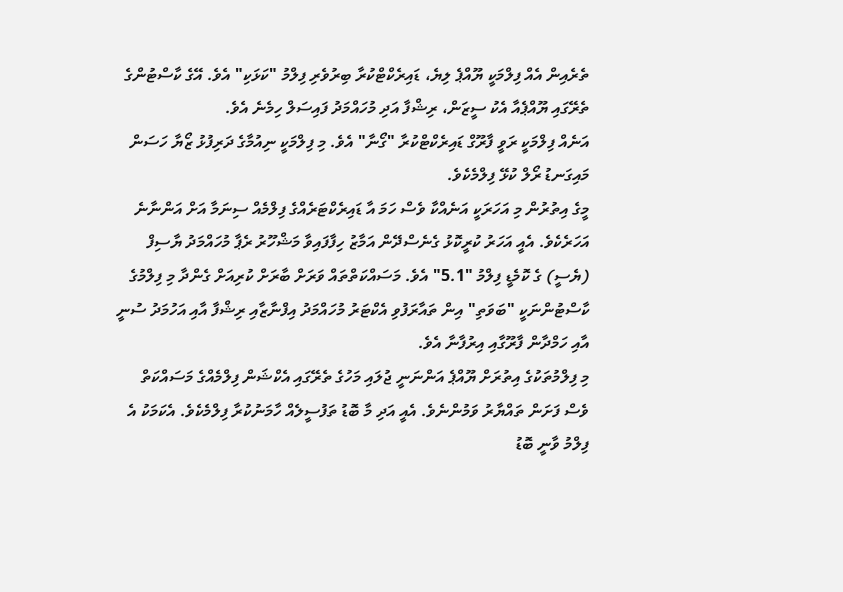ތެރެއިން އެއް ފިލްމަކީ ޔޫއްޕެ ލިޔެ، ޑައިރެކްޓްކުރާ ބިރުވެރި ފިލްމު "ކަޅަކި" އެވެ. އޭގެ ކާސްޓުންގެ ތެރޭގައި ޔޫއްޕެއާ އެކު ސީޒަން، ރިޝްފާ އަދި މުހައްމަދު ފައިސަލް ހިމެނެ އެވެ.
އަނެއް ފިލްމަކީ ރަވީ ފާރޫގް ޑައިރެކްޓްކުރާ "ގޯނާ" އެވެ. މި ފިލްމަކީ ނިއުމާގެ ދަރިފުޅު ޒޯޔާ ހަސަން މައިގަނޑު ރޯލް ކުޅޭ ފިލްމެކެވެ.
މީގެ އިތުރުން މި އަހަރަކީ އަނެއްކާ ވެސް ހަމަ އާ ޑައިރެކްޓަރެއްގެ ފިލްމެއް ސިނަމާ އަށް އަންނާނެ އަހަރެކެވެ. އެއީ އަހަރު ކުރީކޮޅު ގެނެސްދޭން އަމާޒު ހިފާފައިވާ މަޝްހޫރު ރެޕާ މުހައްމަދު ޔާސިފް (ޔެސީ) ގެ ކޮމެޑީ ފިލްމު "5.1" އެވެ. މަސައްކަތްތައް ވަރަށް ބާރަށް ކުރިއަށް ގެންދާ މި ފިލްމުގެ ކާސްޓުންނަކީ "ބަވަތި" އިން ތައާރަފުވި އެކްޓަރު މުހައްމަދު އިފްނާޒާއި ރިޝްފާ އާއި އަހުމަދު ސުނީ އާއި ހަމްދާން ފާރޫގާއި އިރުފާނާ އެވެ.
މި ފިލްމުތަކުގެ އިތުރަށް ޔޫއްޕެ އަންނަނީ ޖުލައި މަހުގެ ތެރޭގައި އެކްޝަން ފިލްމެއްގެ މަސައްކަތް ވެސް ފަށަން ތައްޔާރު ވަމުންނެވެ. އެއީ އަދި މާ ބޮޑު ތަފުސީލެއް ހާމަނުކުރާ ފިލްމެކެވެ. އެކަމަކު އެ ފިލްމު ވާނީ ބޮޑު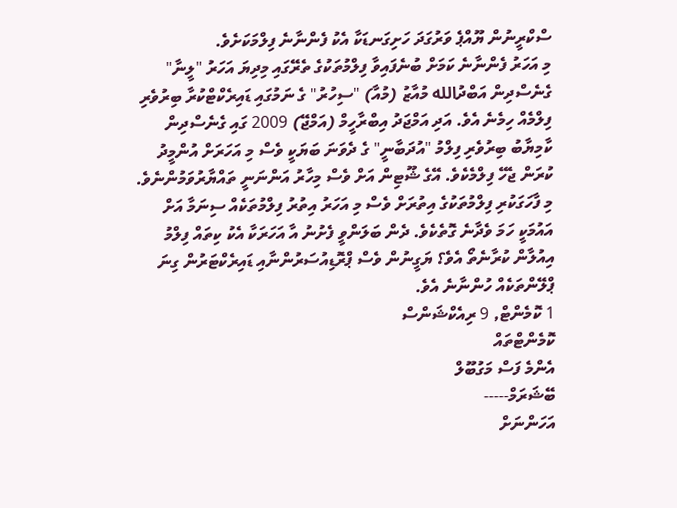ސްކްރީނުން ޔޫއްޕެ ވަރުގަދަ ހަށިގަނޑަކާ އެކު ފެންނާނެ ފިލްމަކަށެވެ.
މި އަހަރު ފެންނާނެ ކަމަށް ބުނެފައިވާ ފިލްމުތަކުގެ ތެރޭގައި މިދިޔަ އަހަރު "ލީނާ" ގެނެސްދިން އަބްދުالله މުއާޒު (މުއާ) "ސިހުރު" ގެ ނަމުގައި ޑައިރެކްޓްކުރާ ބިރުވެރި ފިލްމެއް ހިމެނެ އެވެ. އަދި އަމްޖަދު އިބްރާހީމް (އަމްޖޭ) 2009 ގައި ގެނެސްދިން ކާމިޔާބު ބިރުވެރި ފިލްމު "އުދަބާނީ" ގެ ދެވަނަ ބަޔަކީ ވެސް މި އަހަރަށް އުންމީދު ކުރަން ޖެހޭ ފިލްމެކެވެ. އޭގެ ޝޫޓިން އަށް ވެސް މިހާރު އަންނަނީ ތައްޔާރުވަމުންނެވެ.
މި ފާހަގަކުރި ފިލްމުތަކުގެ އިތުރަށް ވެސް މި އަހަރު އިތުރު ފިލްމުތަކެއް ސިނަމާ އަށް އައުމަކީ ހަމަ ވެދާނެ ގޮތެކެވެ. ދެން ބަލަންވީ ފެށުނު އާ އަހަރަކާ އެކު ކިތައް ފިލްމު އިއުލާން ކުރާނެތޯ އެވެ؟ ޔަގީނުން ވެސް ޕްރޮޑިއުސަރުންނާއި ޑައިރެކްޓަރުން ގިނަ ޕްލޭންތަކެއް ހުންނާނެ އެވެ.
1 ކޮމެންޓް, 9 ރިއެކްޝަންސް
ކޮމެންޓްތައް
އެންމެ ފަސް މަގުބޫލް
ބޭޝަރަމް-----
އަހަންނަށް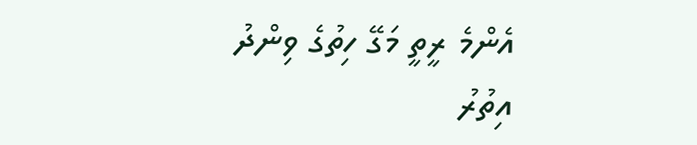އެންމެ ރީތީ މަގޭ ހިތުގެ ވިންދު
އިތުރު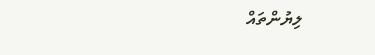ލިޔުންތައް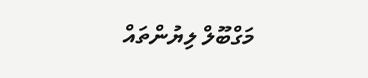މަގްބޫލް ލިޔުންތައް